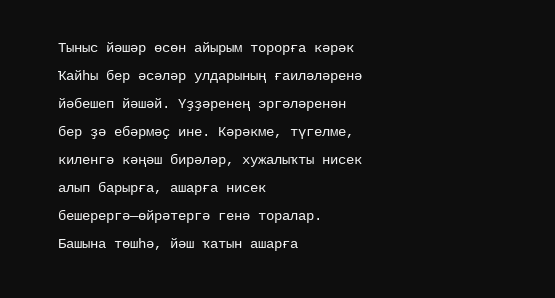Тыныс йәшәр өсөн айырым торорға кәрәк
Ҡайһы бер әсәләр улдарының ғаиләләренә йәбешеп йәшәй. Үҙҙәренең эргәләренән бер ҙә ебәрмәҫ ине. Кәрәкме, түгелме, киленгә кәңәш бирәләр, хужалыҡты нисек алып барырға, ашарға нисек бешерергә—өйрәтергә генә торалар. Башына төшһә, йәш ҡатын ашарға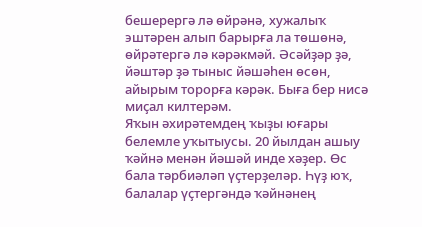бешерергә лә өйрәнә, хужалыҡ эштәрен алып барырға ла төшөнә, өйрәтергә лә кәрәкмәй. Әсәйҙәр ҙә, йәштәр ҙә тыныс йәшәһен өсөн, айырым торорға кәрәк. Быға бер нисә миҫал килтерәм.
Яҡын әхирәтемдең ҡыҙы юғары белемле уҡытыусы. 20 йылдан ашыу ҡәйнә менән йәшәй инде хәҙер. Өс бала тәрбиәләп үҫтерҙеләр. Һүҙ юҡ, балалар үҫтергәндә ҡәйнәнең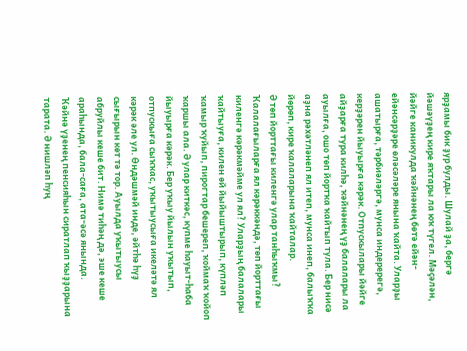ярҙамы бик ҙур булды. Шулай ҙа, бергә йәшәүҙең кире яҡтары ла юҡ түгел. Мәҫәлән, йәйге каникулда ҡәйнәнең бөтә ейән-ейәнсәрҙәре өләсәләре янына ҡайта. Уларҙы ашатырға, тәрбиәләргә, мунса индеререгә, керҙәрен йыуырға кәрәк. Отпускылары йәйге айҙарға тура килһә, ҡәйнәнең үҙ балалары ла ауылға, ошо төп йортҡа ҡайтып тула. Бер нисә аҙна рәхәтләнеп ял итеп, мунса инеп, балыҡҡа йөрөп, кире ҡалаларына ҡайталар.
Ә төп йорттағы киленгә улар танһыҡмы? Ҡалалағыларға ял кәрәккәндә, төп йорттағы киленгә кәрәкмәйме ул ял? Уларҙың балалары ҡайтыуға, килен өй йыйыштырып, күпләп ҡамыр ҡуйып, пирогтар бешереп, ҡоймаҡ ҡойоп ҡаршы ала. Ә улар киткәс, күпме һауыт-һаба йыуырға кәрәк. Бер уҡыу йылын уҡытып, отпускыға сыҡҡас, уҡытыусыға икеләтә ял кәрәк әле ул. Өндәшмәй инде, әйтһә һүҙ сығырын көт тә тор. Ауылда уҡытыусы абруйлы кеше бит. Нимә тиһәң дә, эше кеше араһында, бала-саға, ата-әсә янында.
Ҡәйнә үҙенең пенсияһын сиратлап ҡыҙҙарына тарата. Ә нишләп һуң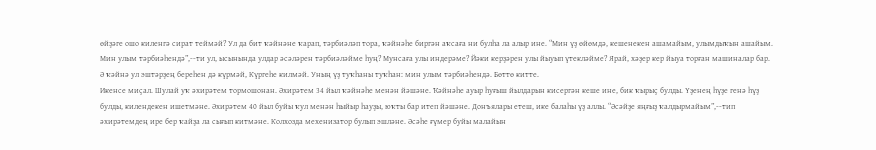өйҙәге ошо киленгә сират теймәй? Ул да бит ҡәйнәне ҡарап, тәрбиәләп тора, ҡәйнәһе биргән аҡсаға ни булһа ла алыр ине. “Мин үҙ өйөмдә, кешенекен ашамайым, улымдыҡын ашайым. Мин улым тәрбиәһендә”,--ти ул, ысынында улдар әсәләрен тәрбиәләйме һуң? Мунсаға улы индерәме? Йәки керҙәрен улы йыуып үтекләйме? Ярай, хәҙер кер йыуа торған машиналар бар. Ә ҡәйнә ул эштәрҙең береһен дә күрмәй, Күргеһе килмәй. Уның үҙ туҡһаны туҡһан: мин улым тәрбиәһендә. Бөттө китте.
Икенсе миҫал. Шулай уҡ әхирәтем тормошонан. Әхирәтем 34 йыл ҡәйнәһе менән йәшәне. Ҡәйнәһе ауыр һуғыш йылдарын кисергән кеше ине, бик ҡырыҫ булды. Үҙенең һүҙе генә һүҙ булды, килендекен ишетмәне. Әхирәтем 40 йыл буйы ҡул менән һыйыр һауҙы, юҡты бар итеп йәшәне. Донъялары етеш, ике балаһы үҙ аллы. “Әсәйҙе яңғыҙ ҡалдырмайым”,--тип әхирәтемдең ире бер ҡайҙа ла сығып китмәне. Колхозда мехенизатор булып эшләне. Әсәһе ғүмер буйы малайын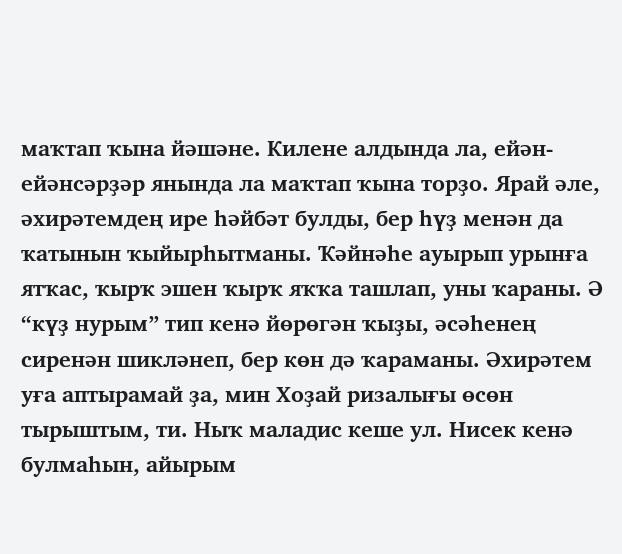маҡтап ҡына йәшәне. Килене алдында ла, ейән-ейәнсәрҙәр янында ла маҡтап ҡына торҙо. Ярай әле, әхирәтемдең ире һәйбәт булды, бер һүҙ менән да ҡатынын ҡыйырһытманы. Ҡәйнәһе ауырып урынға ятҡас, ҡырҡ эшен ҡырҡ яҡҡа ташлап, уны ҡараны. Ә “күҙ нурым” тип кенә йөрөгән ҡыҙы, әсәһенең сиренән шикләнеп, бер көн дә ҡараманы. Әхирәтем уға аптырамай ҙа, мин Хоҙай ризалығы өсөн тырыштым, ти. Ныҡ маладис кеше ул. Нисек кенә булмаһын, айырым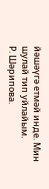йәшәүгә етмәй инде. Мин шулай тип уйлайым.
Р. Шәрипова.